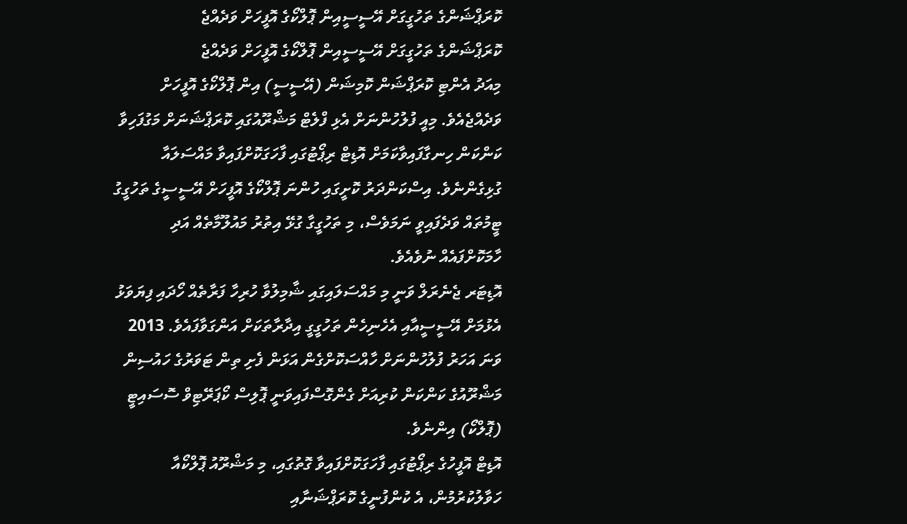ކޮރަޕްޝަންގެ ތަހުގީގަށް އޭސީސީއިން ޕޮލްކޯގެ އޮފީހަށް ވަދެއްޖެ
ކޮރަޕްޝަންގެ ތަހުގީގަށް އޭސީސީއިން ޕޮލްކޯގެ އޮފީހަށް ވަދެއްޖެ
މިއަދު އެންޓި ކޮރަޕްޝަން ކޮމިޝަން (އޭސީސީ) އިން ޕޮލްކޯގެ އޮފީހަށް ވަދެއްޖެއެވެ. މިއީ ފުލުހުންނަށް އެޅި ފްލެޓް މަޝްރޫއުގައި ކޮރަޕްޝަނަށް މަގުފަހިވާ ކަންކަން ހިނގާފައިވާކަމަށް އޮޑިޓް ރިޕޯޓުގައި ފާހަގަކޮށްފައިވާ މައްސަލައާ ގުޅިގެންނެވެ. އިސްކަންދަރު ކޮށީގައި ހުންނަ ޕޮލްކޯގެ އޮފީހަށް އޭސީސީގެ ތަހުގީގު ޓީމުތައް ވަދެފައިވީ ނަމަވެސް، މި ތަހުގީގާ ގުޅޭ އިތުރު މައުލޫމާތެއް އަދި ހާމަކޮށްފައެއް ނުވެއެވެ.
އޮޑިޓަރ ޖެނެރަލް ވަނީ މި މައްސަލައިގައި ޝާމިލުވާ ހުރިހާ ފަރާތެއް ހޯދައި ފިޔަވަޅު އެޅުމަށް އޭސީސީއާއި އެހެނިހެން ތަހުގީގީ އިދާރާތަކަށް އަންގަވާފައެވެ. 2013 ވަނަ އަހަރު ފުލުހުންނަށް ހާއްސަކޮށްގެން އަޅަން ފެށި ތިން ޓަވަރުގެ ހައުސިން މަޝްރޫއުގެ ކަންކަން ކުރިއަށް ގެންގޮސްފައިވަނީ ޕޮލިސް ކޯޕަރޭޓިވް ސޮސައިޓީ (ޕޮލްކޯ) އިންނެވެ.
އޮޑިޓް އޮފީހުގެ ރިޕޯޓުގައި ފާހަގަކޮށްފައިވާ ގޮތުގައި، މި މަޝްރޫއު ޕޮލްކޯއާ ހަވާލުކުރުމުން، އެ ކުންފުނީގެ ކޮރަޕްޝަނާއި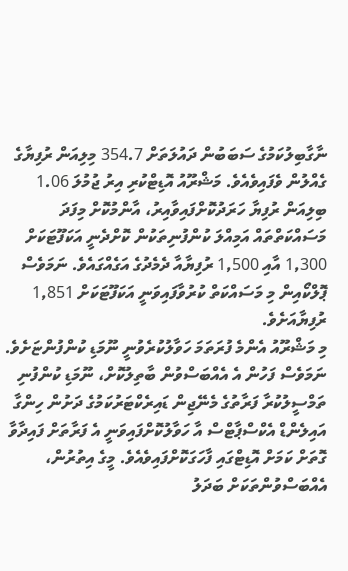ނާގާބިލުކަމުގެ ސަބަބުން ދައުލަތަށް 354.7 މިލިއަން ރުފިޔާގެ ގެއްލުން ވެފައިވެއެވެ. މަޝްރޫއު އޮޑިޓްކުރި އިރު ޖުމުލަ 1.06 ބިލިއަން ރުފިޔާ ހަރަދުކޮށްފައިވާއިރު، އާންމުކޮށް މިފަދަ މަސައްކަތްތައް އަމިއްލަ ކުންފުނިތަކުން ކޮށްދެނީ އަކަފޫޓަކަށް 1,300 އާއި 1,500 ރުފިޔާއާ ދެމެދުގެ އަގެއްގައެވެ. ނަމަވެސް ޕޮލްކޯއިން މި މަސައްކަތް ކުރުވާފައިވަނީ އަކަފޫޓަކަށް 1,851 ރުފިޔާއަށެވެ.
މި މަޝްރޫއު އެންމެ ފުރަތަމަ ހަވާލުކުރެވުނީ ނޫމަޑި ކުންފުންޏަށެވެ. ނަމަވެސް ފަހުން އެ އެއްބަސްވުން ބާތިލުކޮށް، ނޫމަޑި ކުންފުނި ތަމްސީލުކުރާ ފަރާތުގެ މެނޭޖިން ޑައިރެކްޓަރުކަމުގެ ދަށުން ހިންގާ އައިލެންޑް އެކްސްޕާޓްސް އާ ހަވާލުކޮށްފައިވަނީ އެ ފަރާތަށް ފައިދާވާ ގޮތަށް ކަމަށް އޮޑިޓްގައި ފާހަގަކޮށްފައިވެއެވެ. މީގެ އިތުރުން، އެއްބަސްވުންތަކަށް ބަދަލު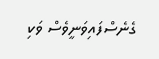ގެނެސްފައިވަނީވެސް ވަކި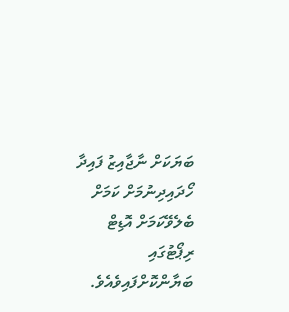ބަޔަކަށް ނާޖާއިޒު ފައިދާ ހޯދައިދިނުމަށް ކަމަށް ބެލެވޭކަމަށް އޮޑިޓް ރިޕޯޓުގައި ބަޔާންކޮށްފައިވެއެވެ.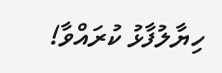ހިޔާލުފާޅު ކުރައްވާ!